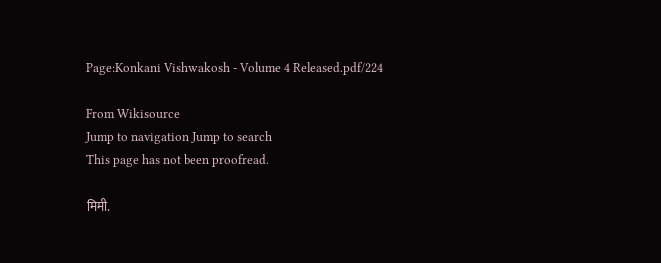Page:Konkani Vishwakosh - Volume 4 Released.pdf/224

From Wikisource
Jump to navigation Jump to search
This page has not been proofread.

मिमी.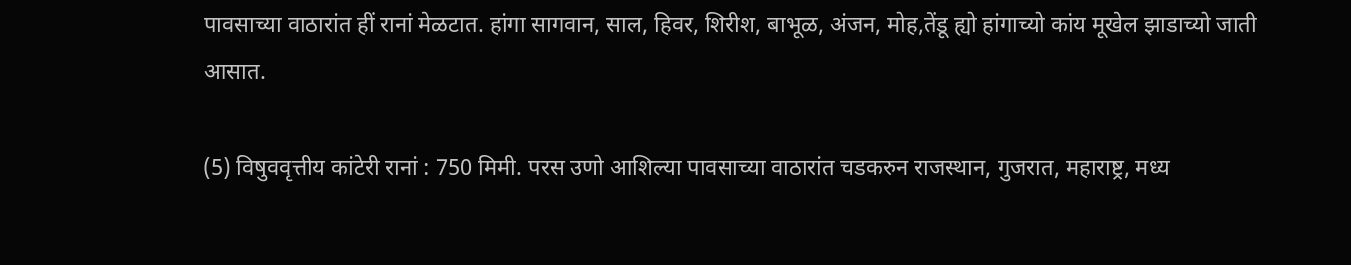पावसाच्या वाठारांत हीं रानां मेळटात. हांगा सागवान, साल, हिवर, शिरीश, बाभूळ, अंजन, मोह,तेंडू ह्यो हांगाच्यो कांय मूखेल झाडाच्यो जाती आसात.

(5) विषुववृत्तीय कांटेरी रानां : 750 मिमी. परस उणो आशिल्या पावसाच्या वाठारांत चडकरुन राजस्थान, गुजरात, महाराष्ट्र, मध्य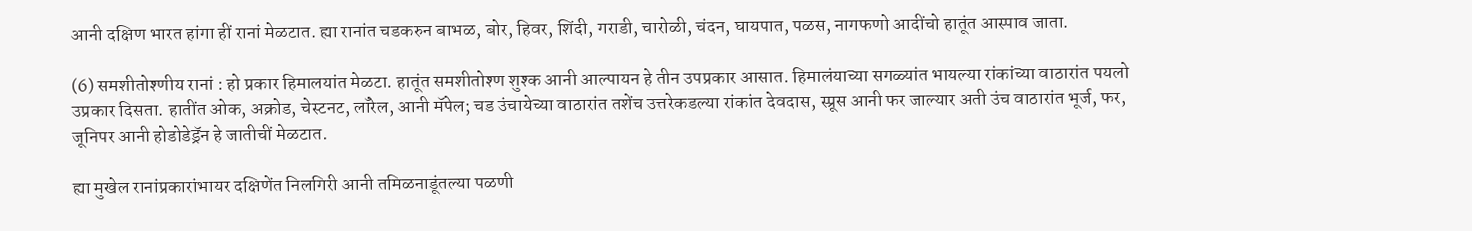आनी दक्षिण भारत हांगा हीं रानां मेळटात. ह्या रानांत चडकरुन बाभळ, बोर, हिवर, शिंदी, गराडी, चारोळी, चंदन, घायपात, पळस, नागफणो आदींचो हातूंत आस्पाव जाता.

(6) समशीतोश्णीय रानां : हो प्रकार हिमालयांत मेळटा. हातूंत समशीतोश्ण शुश्क आनी आल्पायन हे तीन उपप्रकार आसात. हिमालंयाच्या सगळ्यांत भायल्या रांकांच्या वाठारांत पयलो उप्रकार दिसता. हातींत ओक, अक्रोड, चेस्टनट, लॉरेल, आनी मॅपेल; चड उंचायेच्या वाठारांत तशेंच उत्तरेकडल्या रांकांत देवदास, स्प्रूस आनी फर जाल्यार अती उंच वाठारांत भूर्ज, फर, जूनिपर आनी होडोडेड्रॅन हे जातीचीं मेळटात.

ह्या मुखेल रानांप्रकारांभायर दक्षिणेंत निलगिरी आनी तमिळनाडूंतल्या पळणी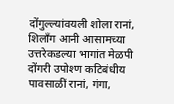दोंगुल्ल्यांवयली शोला रानां, शिलाँग आनी आसामच्या उत्तरेकडल्या भागांत मेळपी दोंगरी उपोश्ण कटिबंधीय पावसाळीं रानां, गंगा,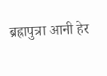ब्रह्रापुत्रा आनी हेर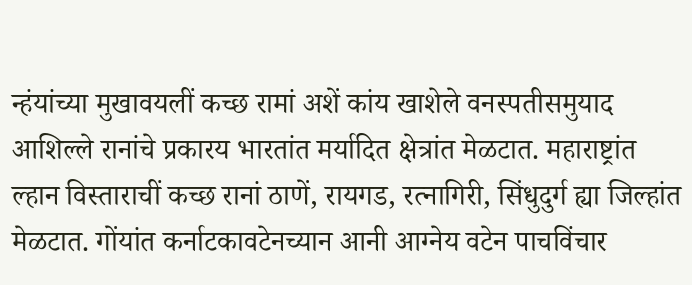न्हंयांच्या मुखावयलीं कच्छ रामां अशें कांय खाशेले वनस्पतीसमुयाद आशिल्ले रानांचे प्रकारय भारतांत मर्यादित क्षेत्रांत मेळटात. महाराष्ट्रांत ल्हान विस्ताराचीं कच्छ रानां ठाणें, रायगड, रत्नागिरी, सिंधुदुर्ग ह्या जिल्हांत मेळटात. गोंयांत कर्नाटकावटेनच्यान आनी आग्नेय वटेन पाचविंचार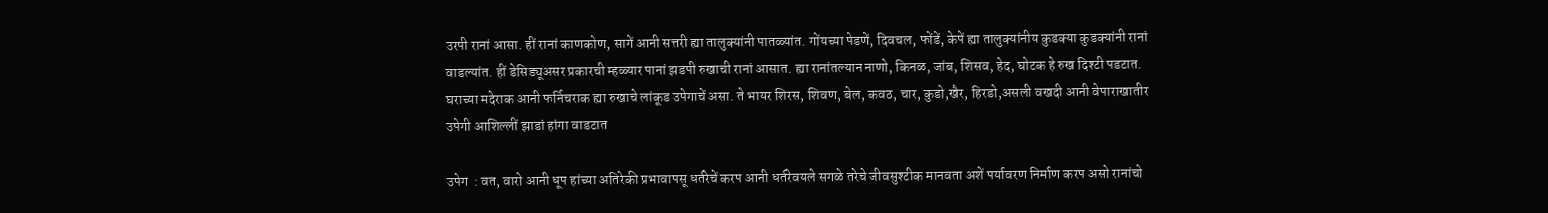उरपी रानां आसा. हीं रानां काणकोण, सागें आनी सत्तरी ह्या तालुक्यांनी पातळ्यांत. गोंयच्या पेडणें, दिवचल, फोंडें, केपें ह्या तालुक्यांनीय कुडक्या कुडक्यांनी रानां वाडल्यांत. हीं डेसिड्यूअसर प्रकारची म्हळ्यार पानां झडपी रुखाची रानां आसात. ह्या रानांतल्यान नाणो, किनळ, जांब, शिसव, हेद, घोटक हे रुख दिश्टी पडटात. घराच्या मदेराक आनी फर्निचराक ह्या रुखाचे लांकूड उपेगाचें असा. ते भायर शिरस, शिवण, बेल, कवठ, चार, कुडो,खैर, हिरडो,असली वखदी आनी वेपाराखातीर उपेगी आशिल्लीं झाडां हांगा वाडटात

उपेग  : वत, वारो आनी धूप हांच्या अतिरेकी प्रभावापसू धर्तरेचें करप आनी धर्तरेवयले सगळे तरेचे जीवसुश्टीक मानवता अशें पर्यावरण निर्माण करप असो रानांचो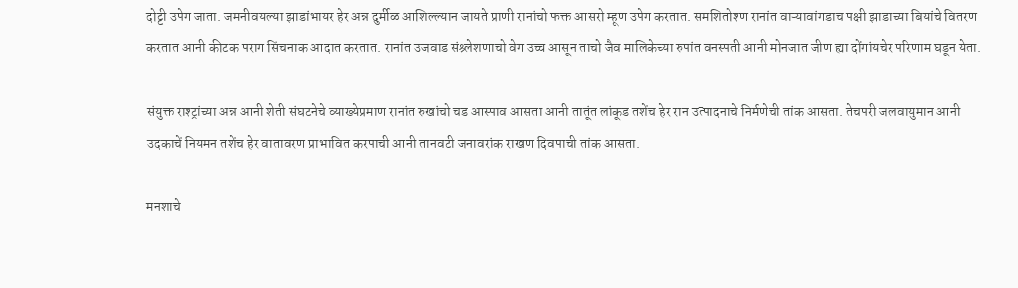दोट्टी उपेग जाता. जमनीवयल्या झाडांभायर हेर अन्न दुर्मीळ आशिल्ल्यान जायते प्राणी रानांचो फक्त आसरो म्हूण उपेग करतात. समशितोश्ण रानांत वाऱ्यावांगडाच पक्षी झाडाच्या बियांचे वितरण करतात आनी कीटक पराग सिंचनाक आदात करतात. रानांत उजवाड संश्र्लेशणाचो वेग उच्च आसून ताचो जैव मालिकेच्या रुपांत वनस्पती आनी मोनजात जीण ह्या दोंगांयचेर परिणाम घडून येता.

संयुक्त राश्ट्रांच्या अन्न आनी शेती संघटनेचे व्याख्येप्रमाण रानांत रुखांचो चड आस्पाव आसता आनी तातूंत लांकूड तशेंच हेर रान उत्पादनाचे निर्मणेची तांक आसता. तेचपरी जलवायुमान आनी उदकाचें नियमन तशेंच हेर वातावरण प्राभावित करपाची आनी तानवटी जनावरांक राखण दिवपाची तांक आसता.

मनशाचे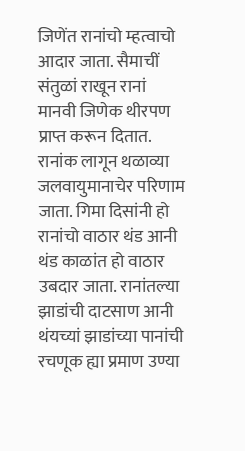जिणेंत रानांचो म्हत्वाचो आदार जाता. सैमाचीं संतुळां राखून रानां मानवी जिणेक थीरपण प्राप्त करून दितात. रानांक लागून थळाव्या जलवायुमानाचेर परिणाम जाता. गिमा दिसांनी हो रानांचो वाठार थंड आनी थंड काळांत हो वाठार उबदार जाता. रानांतल्या झाडांची दाटसाण आनी थंयच्यां झाडांच्या पानांची रचणूक ह्या प्रमाण उण्या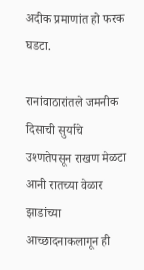अदीक प्रमाणांत हो फरक घडटा.

रानांवाठारांतले जमनीक दिसाची सुर्याचे उश्णतेपसून राखण मेळटा आनी रातच्या वेळार झाडांच्या आच्छादनाकलागून ही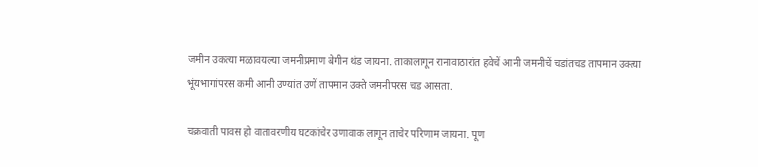जमीन उकत्या मळावयल्या जमनीप्रमाण बेगीन थंड जायना. ताकालागून रानावाठारांत हवेचें आनी जमनीचें चडांतचड तापमान उक्त्या भूंयभागांपरस कमी आनी उण्यांत उणें तापमान उक्ते जमनीपरस चड आसता.

चक्रवाती पावस हो वातावरणीय घटकांचेर उणावाक लागून ताचेर परिणाम जायना. पूण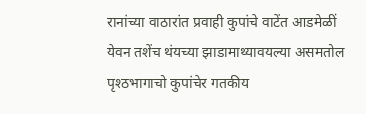रानांच्या वाठारांत प्रवाही कुपांचे वाटेंत आडमेळीं येवन तशेंच थंयच्या झाडामाथ्यावयल्या असमतोल पृश्ठभागाचो कुपांचेर गतकीय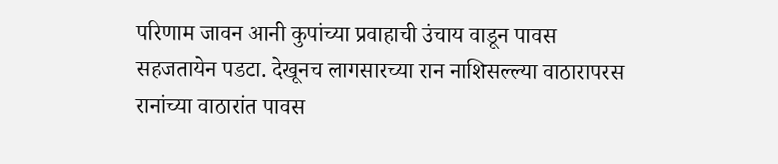परिणाम जावन आनी कुपांच्या प्रवाहाची उंचाय वाडून पावस सहजतायेन पडटा. देखूनच लागसारच्या रान नाशिसल्ल्या वाठारापरस रानांच्या वाठारांत पावस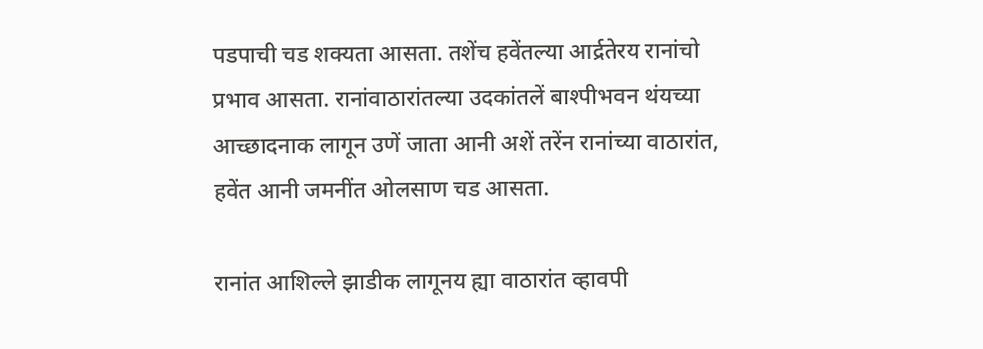पडपाची चड शक्यता आसता. तशेंच हवेंतल्या आर्द्रतेरय रानांचो प्रभाव आसता. रानांवाठारांतल्या उदकांतलें बाश्पीभवन थंयच्या आच्छादनाक लागून उणें जाता आनी अशें तरेंन रानांच्या वाठारांत, हवेंत आनी जमनींत ओलसाण चड आसता.

रानांत आशिल्ले झाडीक लागूनय ह्या वाठारांत व्हावपी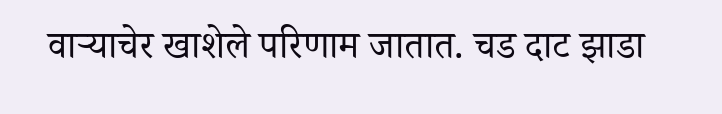वाऱ्याचेर खाशेले परिणाम जातात. चड दाट झाडा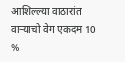आशिल्ल्या वाठारांत वाऱ्याचो वेग एकदम 10 %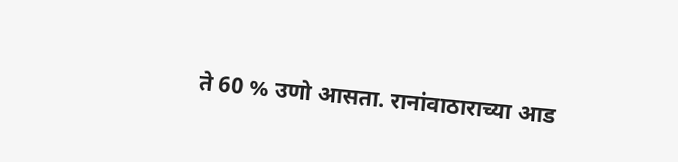ते 60 % उणो आसता. रानांवाठाराच्या आड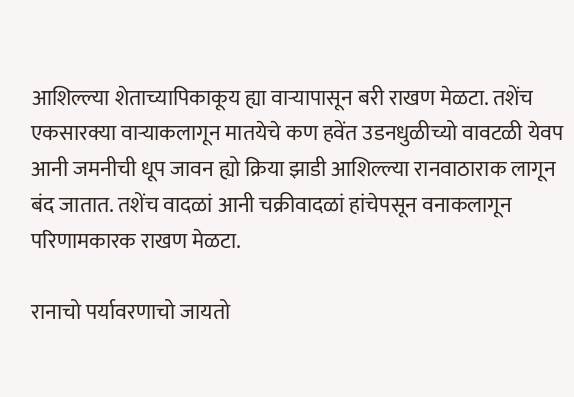आशिल्ल्या शेताच्यापिकाकूय ह्या वाऱ्यापासून बरी राखण मेळटा. तशेंच एकसारक्या वाऱ्याकलागून मातयेचे कण हवेंत उडनधुळीच्यो वावटळी येवप आनी जमनीची धूप जावन ह्यो क्रिया झाडी आशिल्ल्या रानवाठाराक लागून बंद जातात. तशेंच वादळां आनी चक्रीवादळां हांचेपसून वनाकलागून परिणामकारक राखण मेळटा.

रानाचो पर्यावरणाचो जायतो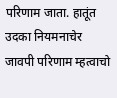परिणाम जाता. हातूंत उदका नियमनाचेर जावपी परिणाम म्हत्वाचो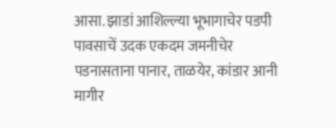आसा. झाडां आशिल्ल्या भूभागाचेर पडपी पावसाचें उदक एकदम जमनीचेर पडनासताना पानार, ताळयेर, कांडार आनी मागीर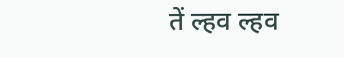तें ल्हव ल्हव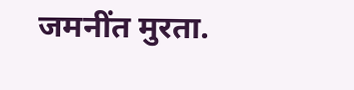जमनींत मुरता.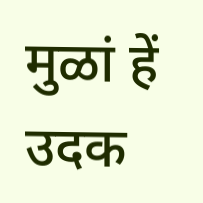मुळां हें उदक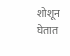शोशून घेतात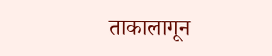ताकालागून